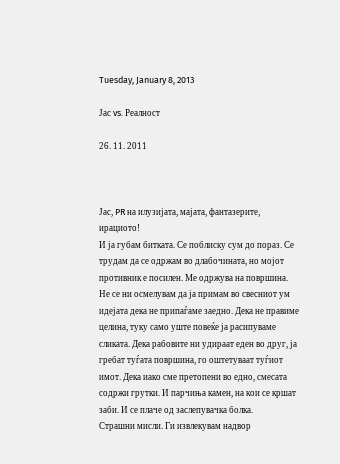Tuesday, January 8, 2013

Јас vs. Реалност

26. 11. 2011



Јас, PR на илузијата, мајата, фантазерите, ирациото!
И ја губам битката. Се поблиску сум до пораз. Се трудам да се одржам во длабочината, но мојот противник е посилен. Ме одржува на површина.
Не се ни осмелувам да ја примам во свесниот ум идејата дека не припаѓаме заедно. Дека не правиме целина, туку само уште повеќе ја расипуваме сликата. Дека рабовите ни удираат еден во друг, ја гребат туѓата површина, го оштетуваат туѓиот имот. Дека иако сме претопени во едно, смесата содржи грутки. И парчиња камен, на кои се кршат заби. И се плаче од заслепувачка болка.
Страшни мисли. Ги извлекувам надвор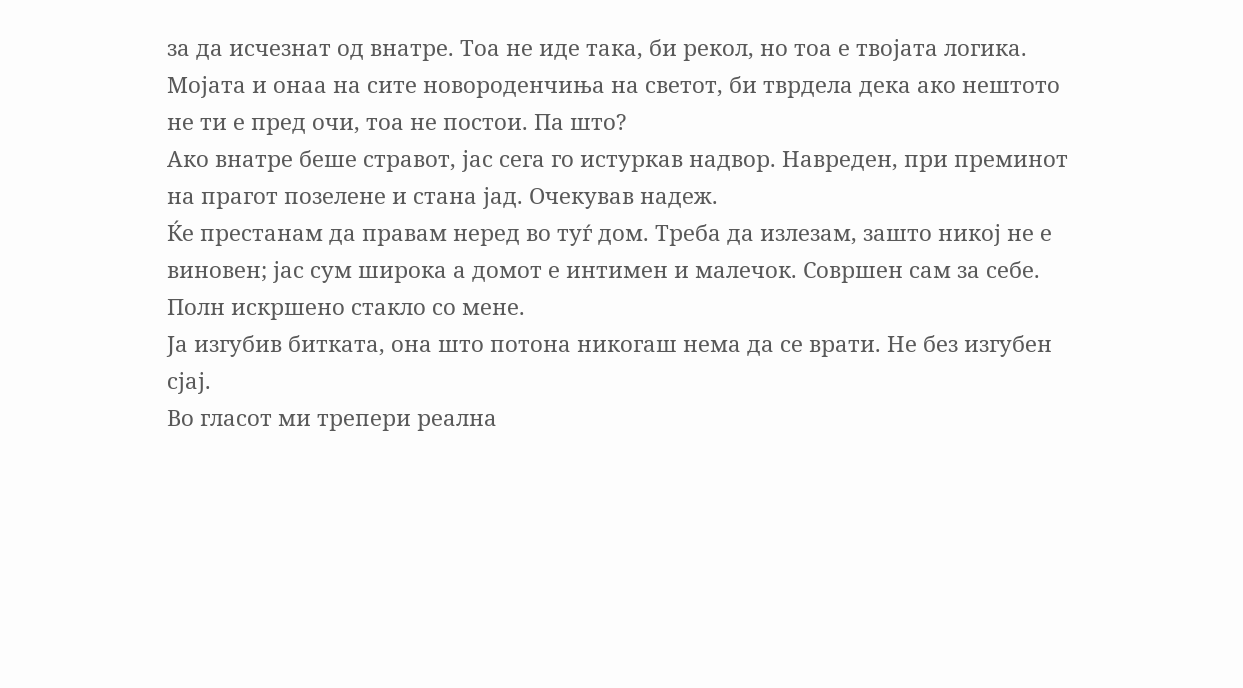за да исчезнат од внатре. Тоа не иде така, би рекол, но тоа е твојата логика. Мојата и онаа на сите новороденчиња на светот, би тврдела дека ако нештото не ти е пред очи, тоа не постои. Па што?
Ако внатре беше стравот, јас сега го истуркав надвор. Навреден, при преминот на прагот позелене и стана јад. Очекував надеж.
Ќе престанам да правам неред во туѓ дом. Треба да излезам, зашто никој не е виновен; јас сум широка а домот е интимен и малечок. Совршен сам за себе.
Полн искршено стакло со мене.
Ја изгубив битката, она што потона никогаш нема да се врати. Не без изгубен сјај.
Во гласот ми трепери реална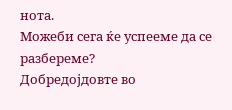нота.
Можеби сега ќе успееме да се разбереме?
Добредојдовте во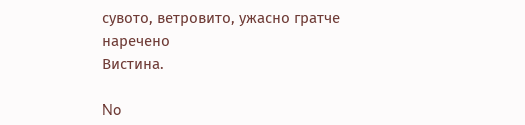сувото, ветровито, ужасно гратче наречено
Вистина.

No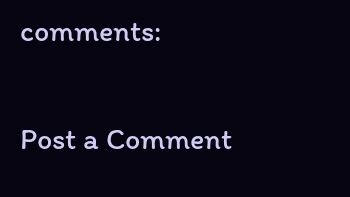comments:

Post a Comment